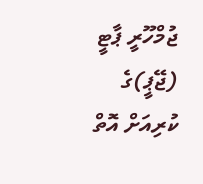ޖުމްހޫރީ ޕާޓީ (ޖޭޕީ)ގެ ކުރިއަށް އޮތް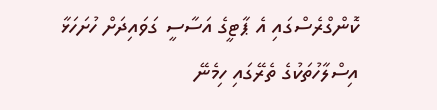ކޮންގްރެސްގައި އެ ޕާޓީގެ އަސާސީ ގަވައިދަށް ހުށަހަޅާ އިސްލާހުތަކުގެ ތެރޭގައި ހިމެނޭ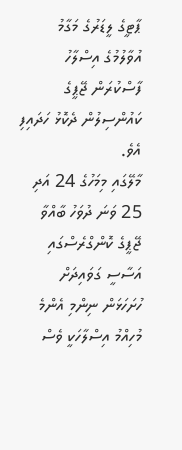ޕާޓީގެ ލީޑަރުގެ މަގާމު އުވާލުމުގެ އިސްލާހު ފާސްކުރަން ޖޭޕީގެ ކައުންސިލުން ދެކޮޅު ހަދައިފި އެވެ.
މާލޭގައި މިމަހުގެ 24 އަދި 25 ވަނަ ދުވަހު ބާއްވާ ޖޭޕީގެ ކޮންގްރެސްގައި އަސާސީ ގަވައިދަށް ހުށަހަޅަން ނިންމި އެންމެ މުހިއްމު އިސްލާހަކީ ވެސް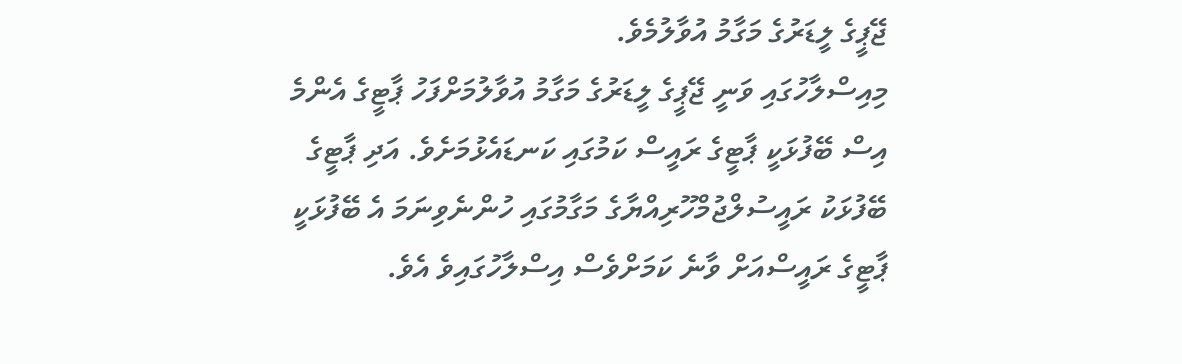ޖޭޕީގެ ލީޑަރުގެ މަގާމު އުވާލުމެވެ.
މިއިސްލާހުގައި ވަނީ ޖޭޕީގެ ލީޑަރުގެ މަގާމު އުވާލުމަށްފަހު ޕާޓީގެ އެންމެ އިސް ބޭފުޅަކީ ޕާޓީގެ ރައީސް ކަމުގައި ކަނޑައެޅުމަށެވެ. އަދި ޕާޓީގެ ބޭފުޅަކު ރައީސުލްޖުމްހޫރިއްޔާގެ މަގާމުގައި ހުންނެވިނަމަ އެ ބޭފުޅަކީ ޕާޓީގެ ރައީސްއަށް ވާނެ ކަމަށްވެސް އިސްލާހުގައިވެ އެވެ.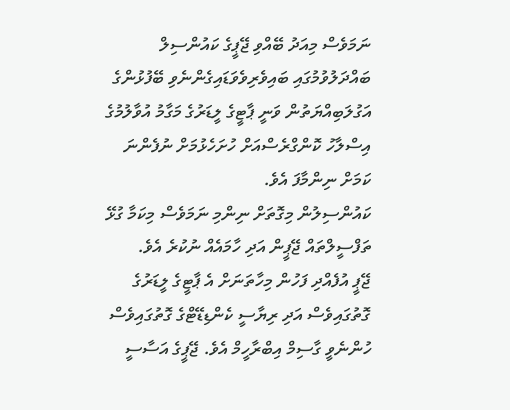ނަމަވެސް މިއަދު ބޭއްވި ޖޭޕީގެ ކައުންސިލް ބައްދަލުވުމުގައި ބައިވެރިވެވަޑައިގެންނެވި ބޭފުޅުންގެ އަގުލަބިއްޔަތުން ވަނީ ޕާޓީގެ ލީޑަރުގެ މަގާމު އުވާލުމުގެ އިސްލާހު ކޮންގްރެސްއަށް ހުށަހެޅުމަށް ނުފެންނަ ކަމަށް ނިންމާފަ އެވެ.
ކައުންސިލުން މިގޮތަށް ނިންމި ނަމަވެސް މިކަމާ ގުޅޭ ތަފްސީލްތައް ޖޭޕީން އަދި ހާމައެއް ނުކުރެ އެވެ.
ޖޭޕީ އުފެއްދި ފަހުން މިހާތަނަށް އެ ޕާޓީގެ ލީޑަރުގެ ގޮތުގައިވެސް އަދި ރިޔާސީ ކެންޑިޑޭޓްގެ ގޮތުގައިވެސް ހުންނެވީ ގާސިމް އިބްރާހީމް އެވެ. ޖޭޕީގެ އަސާސީ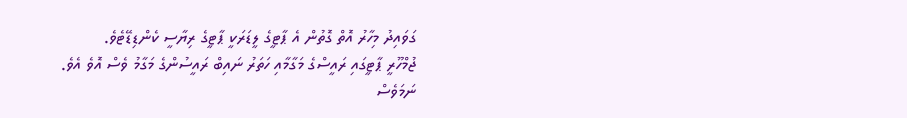ގަވައިދު މިހާރު އޮތް ގޮތުން އެ ޕާޓީގެ ލީޑަރަކީ ޕާޓީގެ ރިޔާސީ ކެންޑިޑޭޓެވެ.
ޖުމްހޫރީ ޕާޓީގައި ރައީސްގެ މަގާމާއި ހަތަރު ނައިބް ރައީސުންގެ މަގާމު ވެސް އޮވެ އެވެ. ނަމަވެސް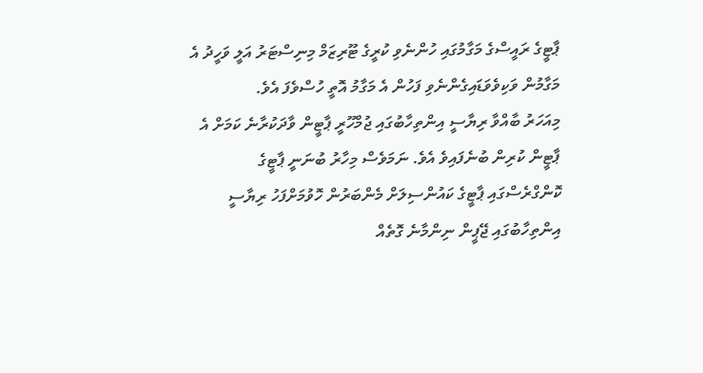ޕާޓީގެ ރައީސްގެ މަގާމުގައި ހުންނެވި ކުރީގެ ޓޫރިޒަމް މިނިސްޓަރު އަލީ ވަހީދު އެ މަގާމުން ވަކިވެވަޑައިގެންނެވި ފަހުން އެ މަގާމު އޮތީ ހުސްވެފަ އެވެ.
މިއަހަރު ބާއްވާ ރިޔާސީ އިންތިހާބުގައި ޖުމްހޫރީ ޕާޓީން ވާދަކުރާނެ ކަމަށް އެ ޕާޓީން ކުރިން ބުނެފައިވެ އެވެ. ނަމަވެސް މިހާރު ބުނަނީ ޕާޓީގެ ކޮންގްރެސްގައި ޕާޓީގެ ކައުންސިލަށް މެންބަރުން ހޮވުމަށްފަހު ރިޔާސީ އިންތިހާބުގައި ޖޭޕީން ނިންމާނެ ގޮތެއް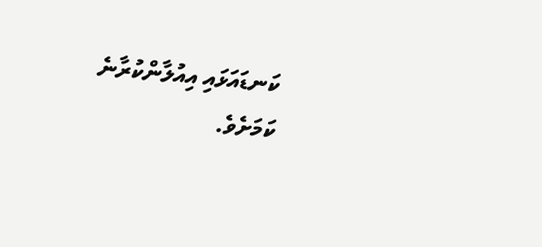ކަނޑައަޅައި އިއުލާންކުރާނެ ކަމަށެވެ.